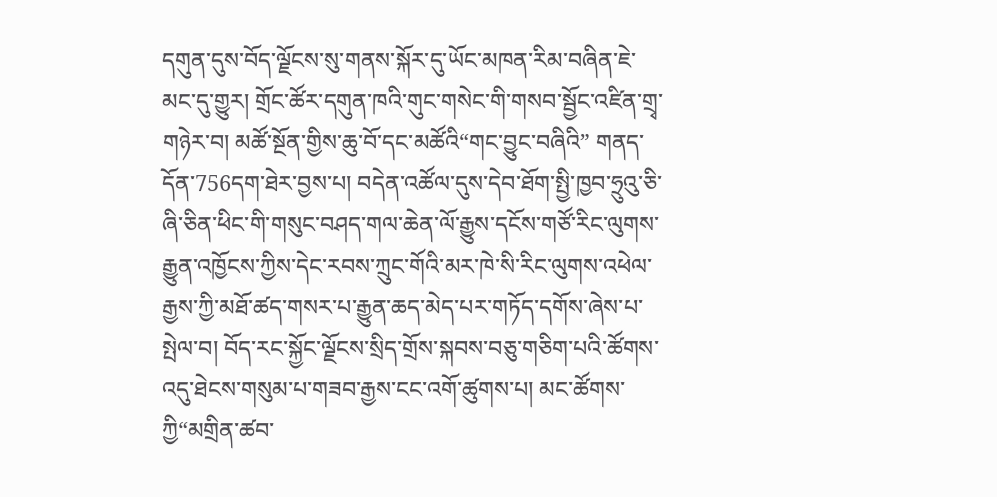དགུན་དུས་བོད་ལྗོངས་སུ་གནས་སྐོར་དུ་ཡོང་མཁན་རིམ་བཞིན་ཇེ་མང་དུ་གྱུར། གྲོང་ཚོར་དགུན་ཁའི་གུང་གསེང་གི་གསབ་སྦྱོང་འཛིན་གྲྭ་གཉེར་བ། མཚོ་སྔོན་གྱིས་ཆུ་བོ་དང་མཚོའི“གང་བྱུང་བཞིའི” གནད་དོན་756དག་ཐེར་བྱས་པ། བདེན་འཚོལ་དུས་དེབ་ཐོག་སྤྱི་ཁྱབ་ཧྲུའུ་ཅི་ཞི་ཅིན་ཕིང་གི་གསུང་བཤད་གལ་ཆེན་ལོ་རྒྱུས་དངོས་གཙོ་རིང་ལུགས་རྒྱུན་འཁྱོངས་ཀྱིས་དེང་རབས་ཀྲུང་གོའི་མར་ཁེ་སི་རིང་ལུགས་འཕེལ་རྒྱས་ཀྱི་མཐོ་ཚད་གསར་པ་རྒྱུན་ཆད་མེད་པར་གཏོད་དགོས་ཞེས་པ་སྤེལ་བ། བོད་རང་སྐྱོང་ལྗོངས་སྲིད་གྲོས་སྐབས་བཅུ་གཅིག་པའི་ཚོགས་འདུ་ཐེངས་གསུམ་པ་གཟབ་རྒྱས་ངང་འགོ་ཚུགས་པ། མང་ཚོགས་ཀྱི“མགྲིན་ཚབ་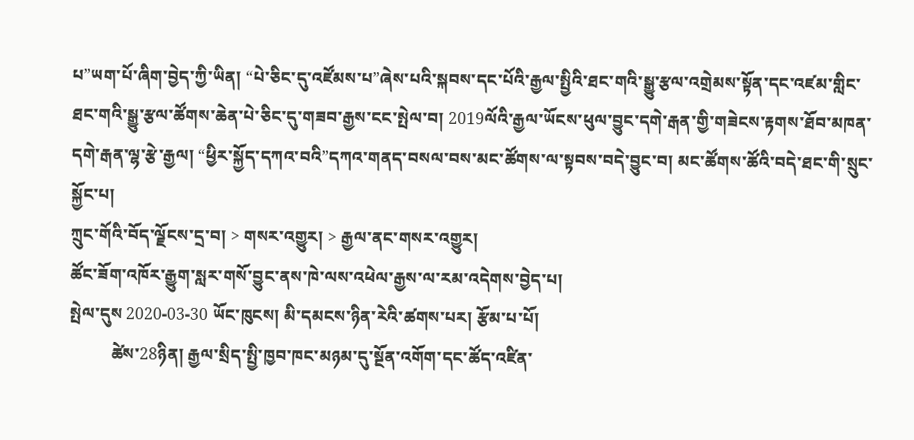པ”ཡག་པོ་ཞིག་བྱེད་ཀྱི་ཡིན། “པེ་ཅིང་དུ་འཛོམས་པ”ཞེས་པའི་སྐབས་དང་པོའི་རྒྱལ་སྤྱིའི་ཐང་གའི་སྒྱུ་རྩལ་འགྲེམས་སྟོན་དང་འཛམ་གླིང་ཐང་གའི་སྒྱུ་རྩལ་ཚོགས་ཆེན་པེ་ཅིང་དུ་གཟབ་རྒྱས་ངང་སྤེལ་བ། 2019ལོའི་རྒྱལ་ཡོངས་ཕུལ་བྱུང་དགེ་རྒན་གྱི་གཟེངས་རྟགས་ཐོབ་མཁན་དགེ་རྒན་ལྷ་རྩེ་རྒྱལ། “ཕྱིར་སྐྱོད་དཀའ་བའི”དཀའ་གནད་བསལ་བས་མང་ཚོགས་ལ་སྟབས་བདེ་བྱུང་བ། མང་ཚོགས་ཚོའི་བདེ་ཐང་གི་སྲུང་སྐྱོང་པ།
ཀྲུང་གོའི་བོད་ལྗོངས་དྲ་བ། > གསར་འགྱུར། > རྒྱལ་ནང་གསར་འགྱུར།
ཚོང་ཟོག་འཁོར་རྒྱུག་སླར་གསོ་བྱུང་ནས་ཁེ་ལས་འཕེལ་རྒྱས་ལ་རམ་འདེགས་བྱེད་པ།
སྤེལ་དུས 2020-03-30 ཡོང་ཁུངས། མི་དམངས་ཉིན་རེའི་ཚགས་པར། རྩོམ་པ་པོ།
          ཚེས་28ཉིན། རྒྱལ་སྲིད་སྤྱི་ཁྱབ་ཁང་མཉམ་དུ་སྔོན་འགོག་དང་ཚོད་འཛིན་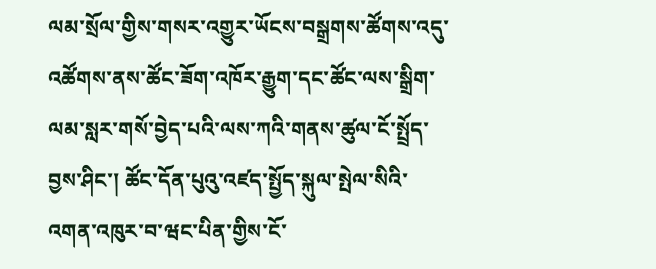ལམ་སྲོལ་གྱིས་གསར་འགྱུར་ཡོངས་བསྒྲགས་ཚོགས་འདུ་འཚོགས་ནས་ཚོང་ཟོག་འཁོར་རྒྱུག་དང་ཚོང་ལས་སྒྲིག་ལམ་སླར་གསོ་བྱེད་པའི་ལས་ཀའི་གནས་ཚུལ་ངོ་སྤྲོད་བྱས་ཤིང་། ཚོང་དོན་པུའུ་འཛད་སྤྱོད་སྐུལ་སྤེལ་སིའི་འགན་འཁུར་བ་ཝང་པིན་གྱིས་ངོ་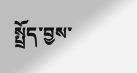སྤྲོད་བྱས་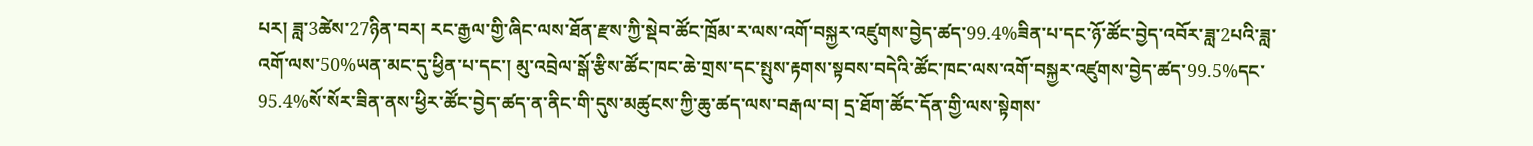པར། ཟླ་3ཚེས་27ཉིན་བར། རང་རྒྱལ་གྱི་ཞིང་ལས་ཐོན་རྫས་ཀྱི་སྡེབ་ཚོང་ཁྲོམ་ར་ལས་འགོ་བསྐྱར་འཛུགས་བྱེད་ཚད་99.4%ཟིན་པ་དང་ཉོ་ཚོང་བྱེད་འབོར་ཟླ་2པའི་ཟླ་འགོ་ལས་50%ཡན་མང་དུ་ཕྱིན་པ་དང་། མུ་འབྲེལ་སྒོ་རྩིས་ཚོང་ཁང་ཆེ་གྲས་དང་སྤུས་རྟགས་སྟབས་བདེའི་ཚོང་ཁང་ལས་འགོ་བསྐྱར་འཛུགས་བྱེད་ཚད་99.5%དང་95.4%སོ་སོར་ཟིན་ནས་ཕྱིར་ཚོང་བྱེད་ཚད་ན་ནིང་གི་དུས་མཚུངས་ཀྱི་ཆུ་ཚད་ལས་བརྒལ་བ། དྲ་ཐོག་ཚོང་དོན་གྱི་ལས་སྟེགས་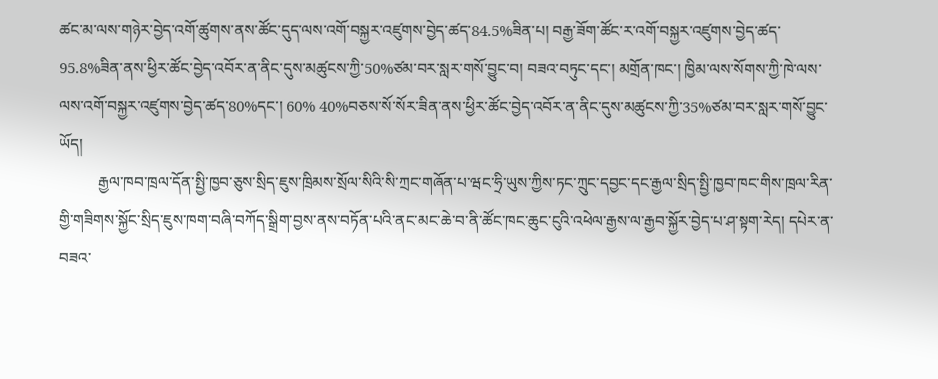ཚང་མ་ལས་གཉེར་བྱེད་འགོ་ཚུགས་ནས་ཚོང་དུད་ལས་འགོ་བསྐྱར་འཛུགས་བྱེད་ཚད་84.5%ཟིན་པ། བརྒྱ་ཟོག་ཚོང་ར་འགོ་བསྐྱར་འཛུགས་བྱེད་ཚད་95.8%ཟིན་ནས་ཕྱིར་ཚོང་བྱེད་འབོར་ན་ནིང་དུས་མཚུངས་ཀྱི་50%ཙམ་བར་སླར་གསོ་བྱུང་བ། བཟའ་བཏུང་དང་། མགྲོན་ཁང་། ཁྱིམ་ལས་སོགས་ཀྱི་ཁེ་ལས་ལས་འགོ་བསྐྱར་འཛུགས་བྱེད་ཚད་80%དང་། 60% 40%བཅས་སོ་སོར་ཟིན་ནས་ཕྱིར་ཚོང་བྱེད་འབོར་ན་ནིང་དུས་མཚུངས་ཀྱི་35%ཙམ་བར་སླར་གསོ་བྱུང་ཡོད།
          རྒྱལ་ཁབ་ཁྲལ་དོན་སྤྱི་ཁྱབ་ཅུས་སྲིད་ཇུས་ཁྲིམས་སྲོལ་སིའི་སི་ཀྲང་གཞོན་པ་ཝང་ཧྲི་ཡུས་ཀྱིས་ཏང་ཀྲུང་དབྱང་དང་རྒྱལ་སྲིད་སྤྱི་ཁྱབ་ཁང་གིས་ཁྲལ་རིན་གྱི་གཟིགས་སྐྱོང་སྲིད་ཇུས་ཁག་བཞི་བཀོད་སྒྲིག་བྱས་ནས་བཏོན་པའི་ནང་མང་ཆེ་བ་ནི་ཚོང་ཁང་ཆུང་ངུའི་འཕེལ་རྒྱས་ལ་རྒྱབ་སྐྱོར་བྱེད་པ་ཤ་སྟག་རེད། དཔེར་ན་བཟའ་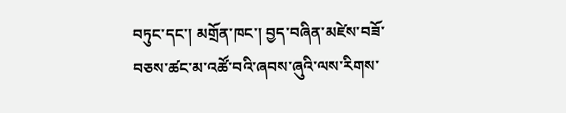བཏུང་དང་། མགྲོན་ཁང་། བྱད་བཞིན་མཛེས་བཟོ་བཅས་ཚང་མ་འཚོ་བའི་ཞབས་ཞུའི་ལས་རིགས་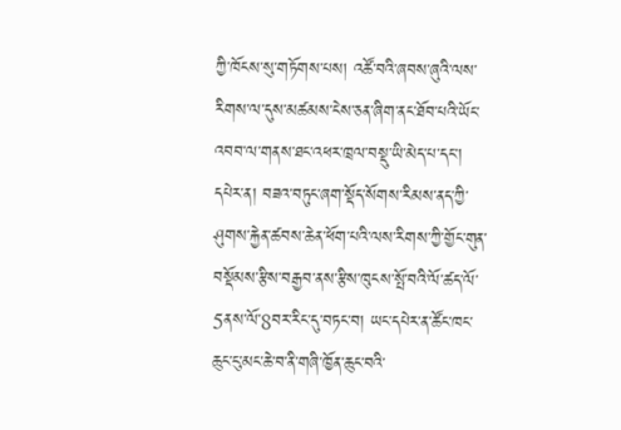ཀྱི་ཁོངས་སུ་གཏོགས་པས། འཚོ་བའི་ཞབས་ཞུའི་ལས་རིགས་ལ་དུས་མཚམས་ངེས་ཅན་ཞིག་ནང་ཐོབ་པའི་ཡོང་འབབ་ལ་གནས་ཐང་འཕར་ཁྲལ་བསྡུ་ཡི་མེད་པ་དང་། དཔེར་ན། བཟའ་བཏུང་ཞག་སྡོད་སོགས་རིམས་ནད་ཀྱི་ཤུགས་རྐྱེན་ཚབས་ཆེན་ཕོག་པའི་ལས་རིགས་ཀྱི་གྱོང་གུན་བསྡོམས་རྩིས་བརྒྱབ་ནས་རྩིས་ཁུངས་སྤོ་བའི་ལོ་ཚད་ལོ་5ནས་ལོ་8བར་རིང་དུ་བཏང་བ། ཡང་དཔེར་ན་ཚོང་ཁང་ཆུང་ངུ་མང་ཆེ་བ་ནི་གཞི་ཁྱོན་ཆུང་བའི་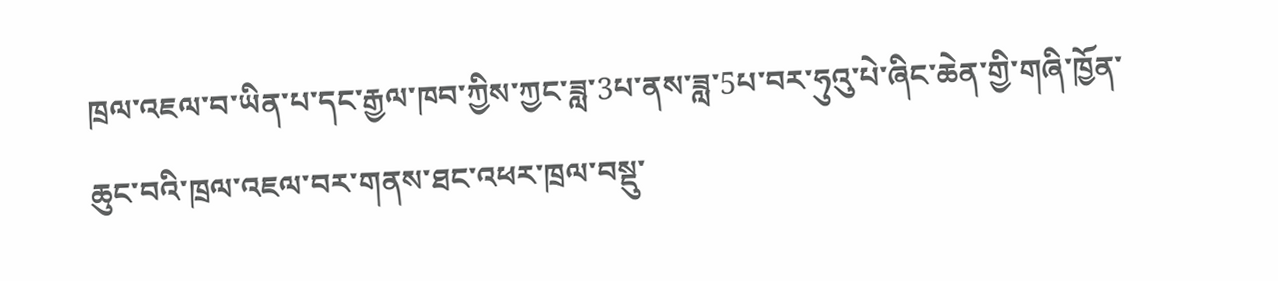ཁྲལ་འཇལ་བ་ཡིན་པ་དང་རྒྱལ་ཁབ་ཀྱིས་ཀྱང་ཟླ་3པ་ནས་ཟླ་5པ་བར་ཧུའུ་པེ་ཞིང་ཆེན་གྱི་གཞི་ཁྱོན་ཆུང་བའི་ཁྲལ་འཇལ་བར་གནས་ཐང་འཕར་ཁྲལ་བསྡུ་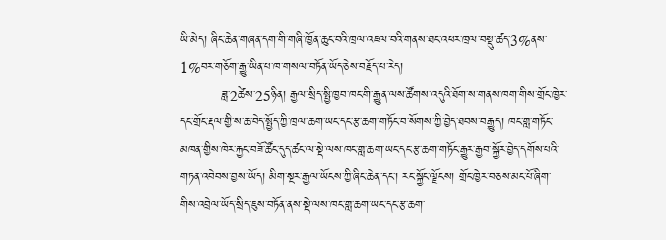ཡི་མེད། ཞིང་ཆེན་གཞན་དག་གི་གཞི་ཁྱོན་ཆུང་བའི་ཁྲལ་འཇལ་བའི་གནས་ཐང་འཕར་ཁྲལ་བསྡུ་ཚད་3%ནས་1%བར་གཅོག་རྒྱུ་ཡིན་པ་ཁ་གསལ་བཏོན་ཡོད་ཅེས་བརྗོད་པ་རེད།
          ཟླ་2ཚེས་25ཉིན། རྒྱལ་སྲིད་སྤྱི་ཁྱབ་ཁང་གི་རྒྱུན་ལས་ཚོགས་འདུའི་ཐོག་ས་གནས་ཁག་གིས་གྲོང་ཁྱེར་དང་གྲོང་རྡལ་གྱི་ས་ཆ་བེད་སྤྱོད་ཀྱི་ཁྲལ་ཆག་ཡང་དང་རྩ་ཆག་གཏོང་བ་སོགས་ཀྱི་བྱེད་ཐབས་བརྒྱུད། ཁང་གླ་གཏོང་མཁན་གྱིས་ཁེར་རྐྱང་བཟོ་ཚོང་དུད་ཚང་ལ་སྡེ་ལས་ཁང་གླ་ཆག་ཡང་དང་རྩ་ཆག་གཏོང་རྒྱུར་རྒྱབ་སྐྱོར་བྱེད་དགོས་པའི་གཏན་འབེབས་བྱས་ཡོད། མིག་སྔར་རྒྱལ་ཡོངས་ཀྱི་ཞིང་ཆེན་དང་། རང་སྐྱོང་ལྗོངས། གྲོང་ཁྱེར་བཅས་མང་པོ་ཞིག་གིས་འབྲེལ་ཡོད་སྲིད་ཇུས་བཏོན་ནས་སྡེ་ལས་ཁང་གླ་ཆག་ཡང་དང་རྩ་ཆག་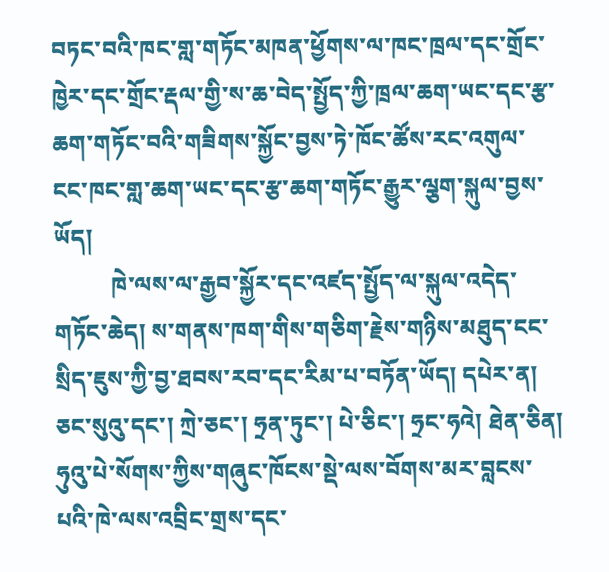བཏང་བའི་ཁང་གླ་གཏོང་མཁན་ཕྱོགས་ལ་ཁང་ཁྲལ་དང་གྲོང་ཁྱེར་དང་གྲོང་རྡལ་གྱི་ས་ཆ་བེད་སྤྱོད་ཀྱི་ཁྲལ་ཆག་ཡང་དང་རྩ་ཆག་གཏོང་བའི་གཟིགས་སྐྱོང་བྱས་ཏེ་ཁོང་ཚོས་རང་འགུལ་ངང་ཁང་གླ་ཆག་ཡང་དང་རྩ་ཆག་གཏོང་རྒྱུར་ལྕག་སྐུལ་བྱས་ཡོད།
          ཁེ་ལས་ལ་རྒྱབ་སྐྱོར་དང་འཛད་སྤྱོད་ལ་སྐུལ་འདེད་གཏོང་ཆེད། ས་གནས་ཁག་གིས་གཅིག་རྗེས་གཉིས་མཐུད་ངང་སྲིད་ཇུས་ཀྱི་བྱ་ཐབས་རབ་དང་རིམ་པ་བཏོན་ཡོད། དཔེར་ན། ཅང་སུའུ་དང་། ཀྲེ་ཅང་། ཧྲན་ཏུང་། པེ་ཅིང་། ཧྲང་ཧའེ། ཐེན་ཅིན། ཧུའུ་པེ་སོགས་ཀྱིས་གཞུང་ཁོངས་སྡེ་ལས་བོགས་མར་བླངས་པའི་ཁེ་ལས་འབྲིང་གྲས་དང་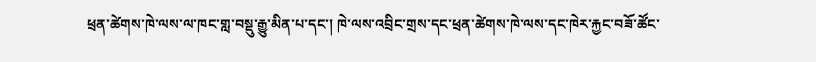ཕྲན་ཚེགས་ཁེ་ལས་ལ་ཁང་གླ་བསྡུ་རྒྱུ་མིན་པ་དང་། ཁེ་ལས་འབྲིང་གྲས་དང་ཕྲན་ཚེགས་ཁེ་ལས་དང་ཁེར་རྐྱང་བཟོ་ཚོང་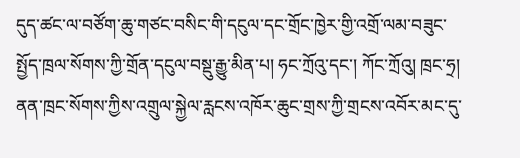དུད་ཚང་ལ་བཙོག་ཆུ་གཙང་བསིང་གི་དངུལ་དང་གྲོང་ཁྱེར་གྱི་འགྲོ་ལམ་བཟུང་སྤྱོད་ཁྲལ་སོགས་ཀྱི་གྲོན་དངུལ་བསྡུ་རྒྱུ་མིན་པ། ཧང་ཀྲོའུ་དང་། ཀོང་ཀྲོའུ། ཁྲང་ཧྲ། ནན་ཁྲང་སོགས་ཀྱིས་འགྲུལ་སྐྱེལ་རླངས་འཁོར་ཆུང་གྲས་ཀྱི་གྲངས་འབོར་མང་དུ་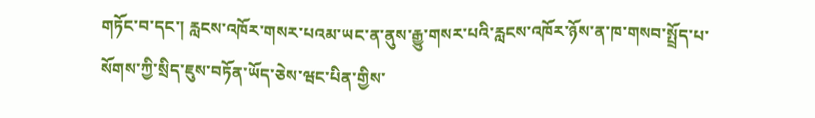གཏོང་བ་དང་། རླངས་འཁོར་གསར་པའམ་ཡང་ན་ནུས་རྒྱུ་གསར་པའི་རླངས་འཁོར་ཉོས་ན་ཁ་གསབ་སྤྲོད་པ་སོགས་ཀྱི་སྲིད་ཇུས་བཏོན་ཡོད་ཅེས་ཝང་པིན་གྱིས་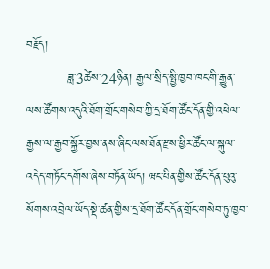བརྗོད།
          ཟླ་3ཚེས་24ཉིན། རྒྱལ་སྲིད་སྤྱི་ཁྱབ་ཁང་གི་རྒྱུན་ལས་ཚོགས་འདུའི་ཐོག་གྲོང་གསེབ་ཀྱི་དྲ་ཐོག་ཚོང་དོན་གྱི་འཕེལ་རྒྱས་ལ་རྒྱབ་སྐྱོར་བྱས་ནས་ཞིང་ལས་ཐོན་རྫས་ཕྱིར་ཚོང་ལ་སྐུལ་འདེད་གཏོང་དགོས་ཞེས་བཏོན་ཡོད། ཝང་པིན་གྱིས་ཚོང་དོན་པུའུ་སོགས་འབྲེལ་ཡོད་སྡེ་ཚན་གྱིས་དྲ་ཐོག་ཚོང་དོན་གྲོང་གསེབ་ཏུ་ཁྱབ་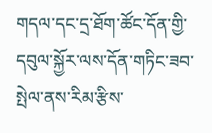གདལ་དང་དྲ་ཐོག་ཚོང་དོན་གྱི་དབུལ་སྐྱོར་ལས་དོན་གཏིང་ཟབ་སྤེལ་ནས་རིམ་རྩིས་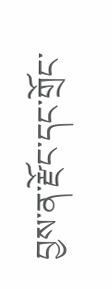བྱས་ན་རྫོང་དང་གྲོང་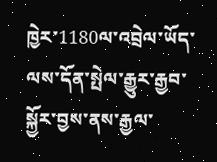ཁྱེར་1180ལ་འབྲེལ་ཡོད་ལས་དོན་སྤེལ་རྒྱུར་རྒྱབ་སྐྱོར་བྱས་ནས་རྒྱལ་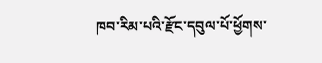ཁབ་རིམ་པའི་རྫོང་དབུལ་པོ་ཕྱོགས་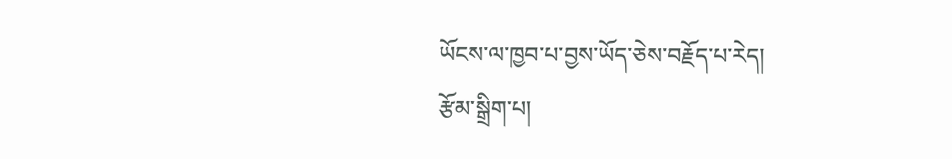ཡོངས་ལ་ཁྱབ་པ་བྱས་ཡོད་ཅེས་བརྗོད་པ་རེད།
རྩོམ་སྒྲིག་པ།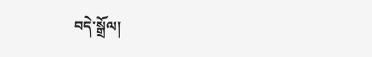བདེ་སྒྲོལ།